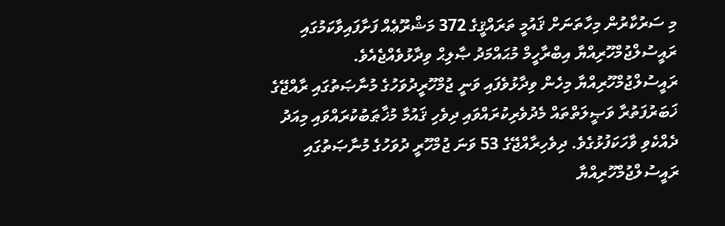މި ސަރުކާރުން މިހާތަނަށް ޤައުމީ ތަރައްޤީގެ 372 މަޝްރޫޢެއް ފަށާފައިވާކަމުގައި ރައީސުލްޖުމްހޫރިއްޔާ އިބްރާހީމް މުޙައްމަދު ޞާލިޙް ވިދާޅުވެއްޖެއެވެ.
ރައީސުލްޖުމްހޫރިއްޔާ މިހެން ވިދާޅުވެފައި ވަނީ ޖުމްހޫރީދުވަހުގެ މުނާޞަތުގައި ރާއްޖޭގެ ޚަބަރުފަތުރާ ވަޞީލަތްތައް މެދުވެރިކުރައްވައި ދިވެހި ޤައުމާ މުޚާޠަބުކުރައްވައި މިއަދު ދެއްކެވި ވާހަކަފުޅުގެވެ. ދިވެހިރާއްޖޭގެ 53 ވަނަ ޖުމްހޫރީ ދުވަހުގެ މުނާޞަތުގައި ރައީސުލްޖުމްހޫރިއްޔާ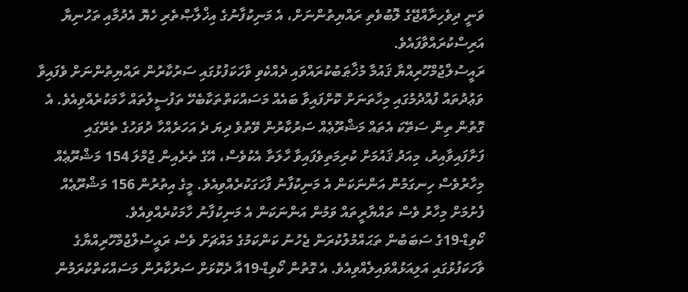ވަނީ ދިވެހިރާއްޖޭގެ ލޮބުވެތި ރައްޔިތުންނަށް، އެ މަނިކުފާނުގެ އިޚްލާޞްތެރި ހެޔޮ އެދުމާއި ތަހުނިޔާ އަރިސްކުރައްވާފައެވެ.
ރައީސުލްޖުމްހޫރިއްޔާ ޤައުމާ މުޚާޠަބުކުރައްވައި ދެއްކެވި ވާހަކަފުޅުގައި ސަރުކާރުން ރައްޔިތުންނަށް ވެފައިވާ ވަޢުދުތައް ފުއްދުމުގައި މިހާތަނަށް ކޮށްފައިވާ ބައެއް މަސައްކަތްތަކާބެހޭ ތަފުސީލުތައް ހާމަކުރެއްވިއެވެ. އެ ގޮތުން ތިން ސަތޭކަ އެތައް މަޝްރޫޢެއް ސަރުކާރުން ވޭތުވެ ދިޔަ ދެ އަހަރެއްހާ ދުވަހުގެ ތެރޭގައި ފަށާފައިވާއިރު، މިއަދު ޤައުމަށް ކުރިމަތިވެފައިވާ ހާލަތާ އެކުވެސް، އޭގެ ތެރެއިން ޖުމްލަ 154 މަޝްރޫޢެއް މިހާރުވެސް ހިނގަމުން އަންނަކަން އެ މަނިކުފާނު ފާހަގަކުރެއްވިއެވެ. މީގެ އިތުރުން 156 މަޝްރޫޢެއް ފެށުމަށް މިހާރު ވެސް ތައްޔާރީތައް ވަމުން އަންނަކަން އެ މަނިކުފާނު ހާމަކުރެއްވިއެވެ.
ކޯވިޑް-19ގެ ސަބަބުން ތަޙައްމުލުކުރަން ޖެހުނު ކަންކަމުގެ މައްޗަށް ވެސް ރައީސުލްޖުމްހޫރިއްޔާގެ ވާހަކަފުޅުގައި އަލިއަޅުއްވައިލެއްވިއެވެ. އެ ގޮތުން ކޯވިޑް-19އާ ދެކޮޅަށް ސަރުކާރުން މަސައްކަތްކުރަމުން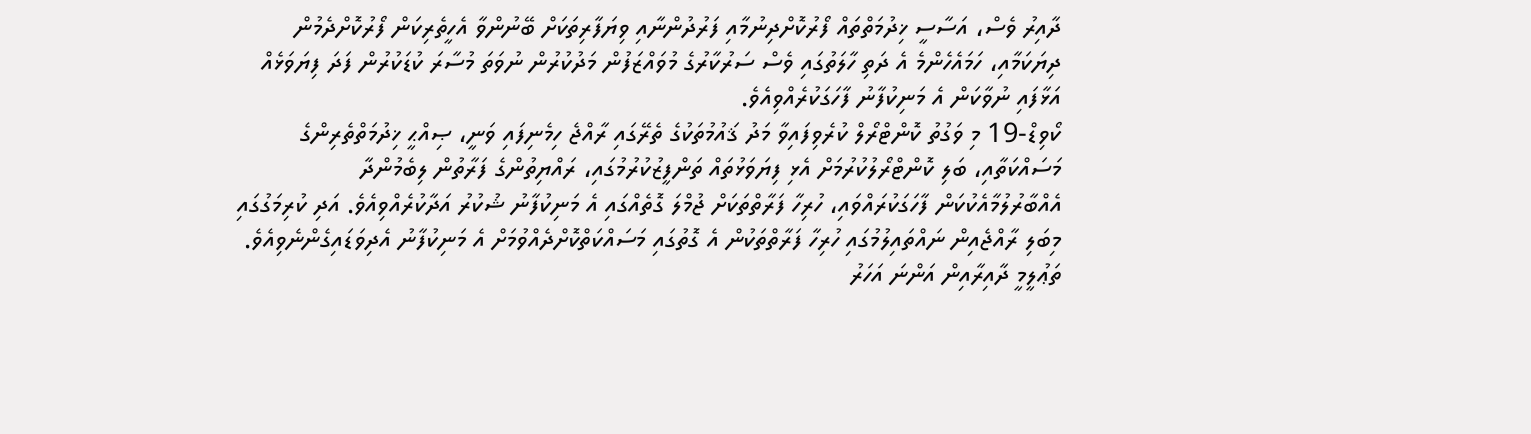ދާއިރު ވެސް، އަސާސީ ޚިދުމަތްތައް ފޯރުކޮށްދިނުމާއި ފަރުދުންނާއި ވިޔަފާރިތަކަށް ބޭނުންވާ އެހީތެރިކަން ފޯރުކޮށްދެމުން ދިޔަކަމާއި، ހަމައެހެންމެ އެ ދަތި ހާލަތުގައި ވެސް ސަރުކާރުގެ މުވައްޒަފުން މަދުކުރުން ނުވަތަ މުސާރަ ކުޑަކުރުން ފަދަ ފިޔަވަޅެއް އަޅާފައި ނުވާކަން އެ މަނިކުފާނު ފާހަގަކުރެއްވިއެވެ.
ކޯވިޑް-19 މި ވަގުތު ކޮންޓްރޯލް ކުރެވިފައިވާ މަދު ޤައުމުތަކުގެ ތެރޭގައި ރާއްޖެ ހިމެނިފައި ވަނީ، ޞިއްޙީ ޚިދުމަތްތެރިންގެ މަސައްކަތާއި، ބަލި ކޮންޓްރޯލުކުރުމަށް އެޅި ފިޔަވަޅުތައް ތަންފީޒުކުރުމުގައި، ރައްޔިތުންގެ ފަރާތުން ލިބެމުންދާ އެއްބާރުލުމާއެކުކަން ފާހަގަކުރައްވައި، ހުރިހާ ފަރާތްތަކަށް ޖުމްލަ ގޮތެއްގައި އެ މަނިކުފާނު ޝުކުރު އަދާކުރެއްވިއެވެ. އަދި ކުރިމަގުގައި މިބަލި ރާއްޖެއިން ނައްތައިލުމުގައި ހުރިހާ ފަރާތްތަކުން އެ ގޮތުގައި މަސައްކަތްކޮށްދެއްވުމަށް އެ މަނިކުފާނު އެދިވަޑައިގެންނެވިއެވެ.
ތަޢުލީމީ ދާއިރާއިން އަންނަ އަހަރު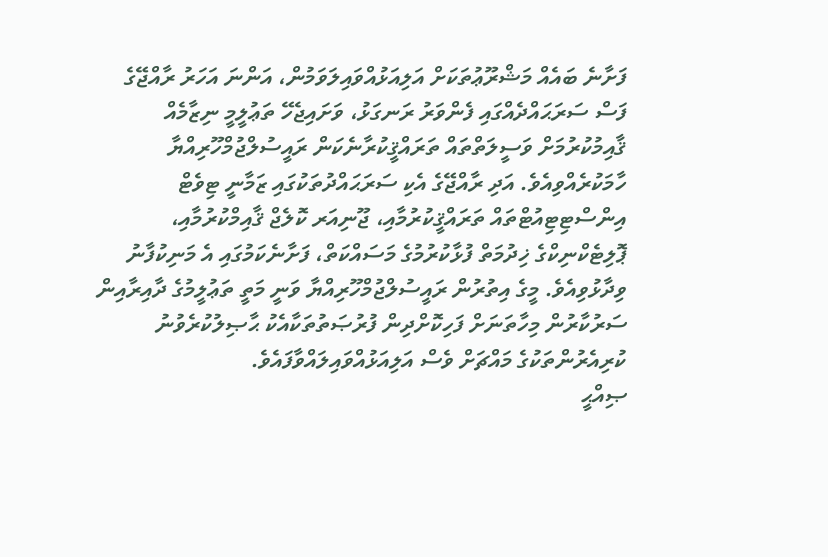ފަށާނެ ބައެއް މަޝްރޫޢުތަކަށް އަލިއަޅުއްވައިލަވަމުން، އަންނަ އަހަރު ރާއްޖޭގެ ފަސް ސަރަޙައްދެއްގައި ފެންވަރު ރަނގަޅު، ވަށައިޖެހޭ ތަޢުލީމީ ނިޒާމެއް ޤާއިމުކުރުމަށް ވަސީލަތްތައް ތަރައްޤީކުރާނެކަން ރައީސުލްޖުމްހޫރިއްޔާ ހާމަކުރެއްވިއެވެ. އަދި ރާއްޖޭގެ އެކި ސަރަޙައްދުތަކުގައި ޒަމާނީ ޓިވެޓް އިންސްޓިޓިއުޓްތައް ތަރައްޤީކުރުމާއި، ޖޫނިއަރ ކޮލެޖް ޤާއިމްކުރުމާއި، ޕޮލިޓެކްނިކްގެ ޚިދުމަތް ފުޅާކުރުމުގެ މަސައްކަތް، ފަށާނެކަމުގައި އެ މަނިކުފާނު ވިދާޅުވިއެވެ. މީގެ އިތުރުން ރައީސުލްޖުމްހޫރިއްޔާ ވަނީ މަތީ ތަޢުލީމުގެ ދާއިރާއިން ސަރުކާރުން މިހާތަނަށް ފަހިކޮށްދިން ފުރުޞަތުތަކާއެކު ޙާޞިލުކުރެވުނު ކުރިއެރުންތަކުގެ މައްޗަށް ވެސް އަލިއަޅުއްވައިލައްވާފައެވެ.
ޞިއްޙީ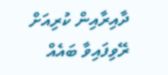ދާއިރާއިން ކުރިއަށް ރޭވިފައިވާ ބައެއް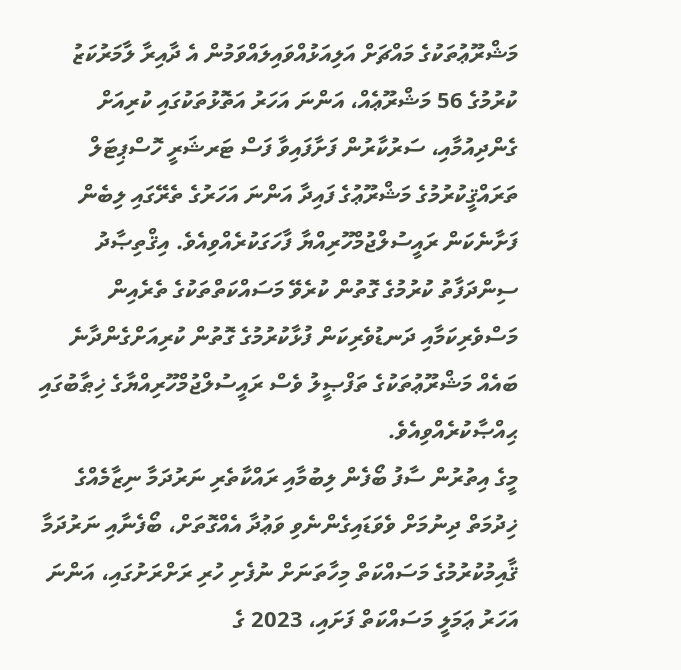މަޝްރޫޢުތަކުގެ މައްޗަށް އަލިއަޅުއްވައިލައްވަމުން އެ ދާއިރާ ލާމަރުކަޒު ކުރުމުގެ 56 މަޝްރޫޢެއް، އަންނަ އަހަރު އަތޮޅުތަކުގައި ކުރިއަށް ގެންދިއުމާއި، ސަރުކާރުން ފަށާފައިވާ ފަސް ޓަރޝަރީ ހޮސްޕިޓަލް ތަރައްޤީކުރުމުގެ މަޝްރޫޢުގެ ފައިދާ އަންނަ އަހަރުގެ ތެރޭގައި ލިބެން ފަށާނެކަން ރައީސުލްޖުމްހޫރިއްޔާ ފާހަގަކުރެއްވިއެވެ. އިޤްތިޞާދު ސިންދަފާތު ކުރުމުގެ ގޮތުން ކުރެވޭ މަސައްކަތްތަކުގެ ތެރެއިން މަސްވެރިކަމާއި ދަނޑުވެރިކަން ފުޅާކުރުމުގެ ގޮތުން ކުރިއަށްގެންދާނެ ބައެއް މަޝްރޫޢުތަކުގެ ތަފްޞީލު ވެސް ރައީސުލްޖުމްހޫރިއްޔާގެ ޚިޠާބުގައި ޙިއްޞާކުރެއްވިއެވެ.
މީގެ އިތުރުން ސާފު ބޯފެން ލިބުމާއި ރައްކާތެރި ނަރުދަމާ ނިޒާމެއްގެ ޚިދުމަތް ދިނުމަށް ވެވަޑައިގެންނެވި ވަޢުދާ އެއްގޮތަށް، ބޯފެނާއި ނަރުދަމާ ޤާއިމުކުރުމުގެ މަސައްކަތް މިހާތަނަށް ނުފެށި ހުރި ރަށްރަށުގައި، އަންނަ އަހަރު ޢަމަލީ މަސައްކަތް ފަށައި، 2023 ގެ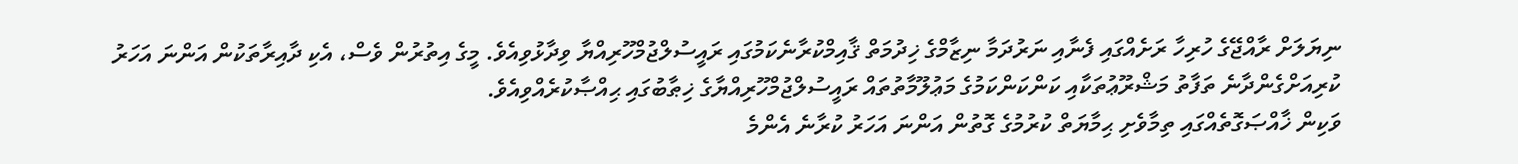ނިޔަލަށް ރާއްޖޭގެ ހުރިހާ ރަށެއްގައި ފެނާއި ނަރުދަމާ ނިޒާމްގެ ޚިދުމަތް ޤާއިމްކުރާނެކަމުގައި ރައީސުލްޖުމްހޫރިއްޔާ ވިދާޅުވިއެވެ. މީގެ އިތުރުން ވެސް، އެކި ދާއިރާތަކުން އަންނަ އަހަރު ކުރިއަށްގެންދާނެ ތަފާތު މަޝްރޫޢުތަކާއި ކަންކަންކަމުގެ މަޢުލޫމާތުތައް ރައީސުލްޖުމްހޫރިއްޔާގެ ޚިޠާބުގައި ޙިއްޞާކުރެއްވިއެވެ.
ވަކިން ޚާއްޞަގޮތެއްގައި ތިމާވެށި ޙިމާޔަތް ކުރުމުގެ ގޮތުން އަންނަ އަހަރު ކުރާނެ އެންމެ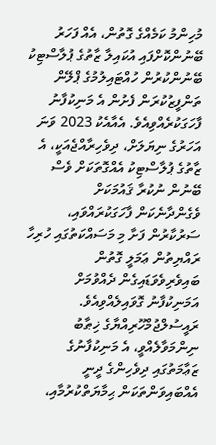މުހިންމު ކަމެއްގެ ގޮތުން، އެއް ފަހަރު ބޭނުންކޮށްފައި އުކައިލާ ޒާތުގެ ޕުލާސްޓިކު ބޭނުންކުރުން ހުއްޓައިލުމުގެ ޕްލޭން ތަންފީޒުކުރަން ފެށުން އެ މަނިކުފާނު ފާހަގަކުރެއްވިއެވެ. އެއާއެކު 2023 ވަނަ އަހަރުގެ ނިޔަލަށް، ދިވެހިރާއްޖެއަކީ، އެ ޒާތުގެ ޕުލާސްޓިކު އެއްގޮތަކަށް ވެސް ބޭނުން ނުކުރާ ޤައުމަކަށް ވެގެންދާނެކަން ފާހަގަކުރައްވައި، ސަރުކާރުން ފަށާ މި މަސައްކަތުގައި ހުރިހާ ރައްޔިތުން ޢަމަލީ ގޮތުން ބައިވެރިވެވަޑައިގެން ދެއްވުމަށް އަމަނިކުފާނު ގޮވައިލެއްވިއެވެ.
ރައީސުލްޖުމްހޫރިއްޔާގެ ޚިޠާބު ނިންމަވާލެއްވީ، އެ މަނިކުފާނުގެ ޒަޢާމަތުގައި ދިވެހިންގެ ދީނީ އެއްބައިވަންތަކަން ޙިމާޔަތްކުރުމާއި،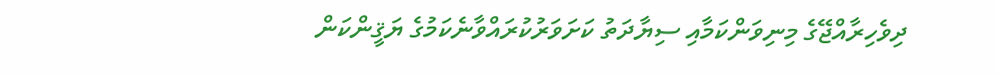ދިވެހިރާއްޖޭގެ މިނިވަންކަމާއި ސިޔާދަތު ކަށަވަރުކުރައްވާނެކަމުގެ ޔަޤީންކަން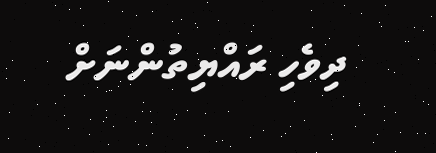ދިވެހި ރައްޔިތުންނަށް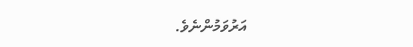އަރުވަމުންނެވެ.